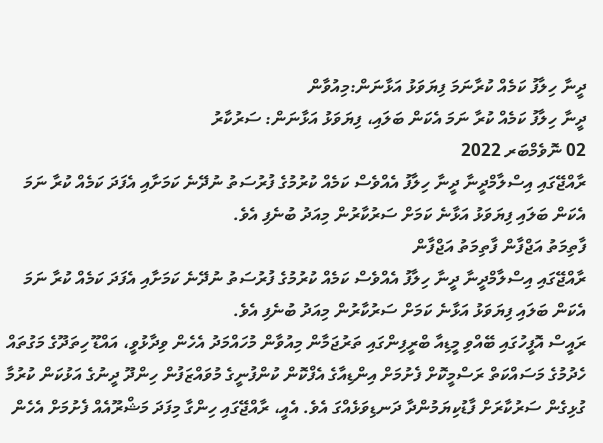ދީނާ ހިލާފު ކަމެއް ކުރާނަމަ ފިޔަވަޅު އަޅާނަން:މިއުވާން
ދީނާ ހިލާފު ކަމެއް ކުރާ ނަމަ އެކަން ބަލައި، ފިޔަވަޅު އަޅާނަން: ސަރުކާރު
02 ނޮވެމްބަރ 2022
ރާއްޖޭގައި އިސްލާމްދީނާ ދީނާ ހިލާފު އެއްވެސް ކަމެއް ކުރުމުގެ ފުރުސަތު ނުދޭނެ ކަމަށާއި އެފަދަ ކަމެއް ކުރާ ނަމަ އެކަން ބަލައި ފިޔަވަޅު އަޅާނެ ކަމަށް ސަރުކާރުން މިއަދު ބުނެފި އެވެ.
ފާތިމަތު އަޖްފާން ފާތިމަތު އަޖްފާން
ރާއްޖޭގައި އިސްލާމްދީނާ ދީނާ ހިލާފު އެއްވެސް ކަމެއް ކުރުމުގެ ފުރުސަތު ނުދޭނެ ކަމަށާއި އެފަދަ ކަމެއް ކުރާ ނަމަ އެކަން ބަލައި ފިޔަވަޅު އަޅާނެ ކަމަށް ސަރުކާރުން މިއަދު ބުނެފި އެވެ.
ރައީސް އޮފީހުގައި ބޭއްވި މީޑިއާ ބްރީފިންގައި ތަރުޖަމާން މިއުވާން މުހައްމަދު އެހެން ވިދާޅުވީ، އައްޑޫ ހިތަދޫގެ މަގުތައް ހެދުމުގެ މަސައްކަތް ރަސްމީކޮށް ފެށުމަށް އިންޑިއާގެ އެފްކޮން ކުންފުނީގެ މުވައްޒަފުން ހިންދޫ ދީނުގެ އަޅުކަން ކުރުމާ ގުޅިގެން ސަރުކާރަށް ފާޑުކިޔަމުންދާ ދަނޑިވަޅެއްގަ އެވެ. އެއީ، ރާއްޖޭގައި ހިންގާ މިފަދަ މަޝްރޫއެއް ފެށުމަށް އެހެން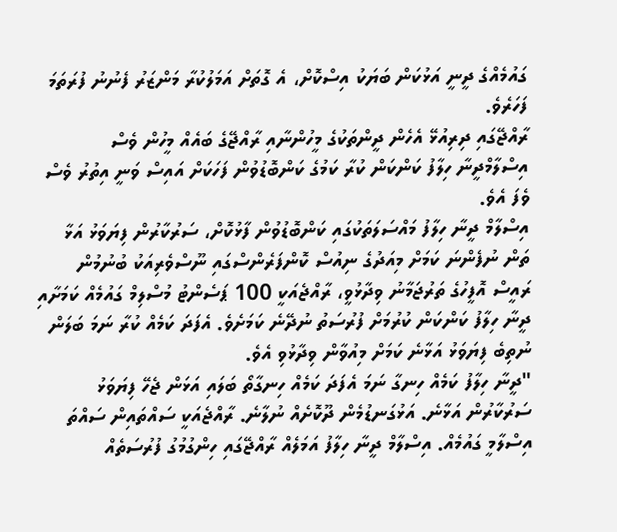ގައުމެއްގެ ދީނީ އަޅުކަން ބަޔަކު އިސްކޮށް، އެ ގޮތަށް އަމަލުކުރާ މަންޒަރު ފެނުނު ފުރަތަމަ ފަހަރެވެ.
ރާއްޖޭގައި ދިރިއުޅޭ އެހެން ދީންތަކުގެ މީހުންނާއި ރާއްޖޭގެ ބައެއް މީހުން ވެސް އިސްލާމްދީނާ ހިލާފު ކަންކަން ކުރާ ކަމުގެ ކަންބޮޑުވުން ފަހަކަށް އައިސް ވަނީ އިތުރު ވެސް ވެފަ އެވެ.
އިސްލާމް ދީނާ ހިލާފު މައްސަލަތަކުގައި ކަންބޮޑުވުން ފާޅުކޮށް، ސަރުކާރުން ފިޔަވަޅު އަޅާ ތަން ނުފެންނަ ކަމަށް މިއަދުގެ ނިއުސް ކޮންފަރެންސްގައި ނޫސްވެރިއަކު ބުނުމުން ރައީސް އޮފީހުގެ ތަރުޖަމާނު ވިދާޅުވީ، ރާއްޖެއަކީ 100 ޕަސެންޓު މުސްލިމް ގައުމެއް ކަމަށާއި ދީނާ ހިލާފު ކަންކަން ކުރުމަށް ފުރުސަތު ނުދޭނެ ކަމަށެވެ. އެފަދަ ކަމެއް ކުރާ ނަމަ ބަލަން ނުތިބެ ފިޔަވަޅު އަޅާނެ ކަމަށް މިއުވާން ވިދާޅުވި އެވެ.
"ދީނާ ހިލާފު ކަމެއް ހިނގާ ނަމަ އެފަދަ ކަމެއް ހިނގާތޯ ބަލައި އަޅަން ޖެހޭ ފިޔަވަޅު ސަރުކާރުން އަޅާނެ. އަޅުގަނޑުމެން ދޫކޮށެއް ނުލާނެ. ރާއްޖެއަކީ ސައްތައިން ސައްތަ އިސްލާމީ ގައުމެއް. އިސްލާމް ދީނާ ހިލާފު އަމަލެއް ރާއްޖޭގައި ހިންގުމުގު ފުރުސަތެއް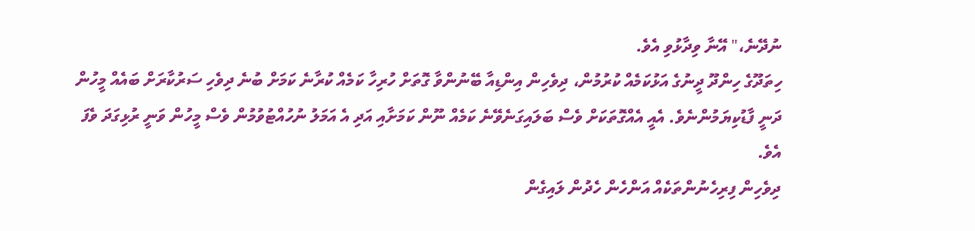ނުދޭނެ،" އޭނާ ވިދާޅުވި އެވެ.
ހިތަދޫގެ ހިންދޫ ދީނުގެ އަޅުކަމެއް ކުރުމުން، ދިވެހިން އިންޑިއާ ބޭނުންވާ ގޮތަށް ހުރިހާ ކަމެއް ކުރާނެ ކަމަށް ބުނެ ދިވެހި ސަރުކާރަށް ބައެއް މީހުން ދަނީ ފާޑުކިޔަމުންނެވެ. އެއީ އެއްގޮތަކަށް ވެސް ބަލައިގަނެވޭނެ ކަމެއް ނޫން ކަމަށާއި އަދި އެ އަމަލު ނުހުއްޓުވުމުން ވެސް މީހުން ވަނީ ރުޅިގަދަ ވެފަ އެވެ.
ދިވެހިން ފިރިހެނުންތަކެއް އަންހެން ހެދުން ލައިގެން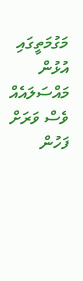މަގުމަތީގައި އުޅުން މައްސަލައެއް ވެސް ވަރަށް ފަހުން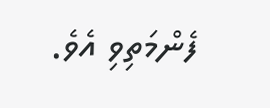ފެންމަތިވި އެވެ.